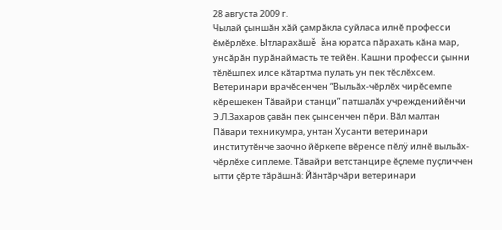28 августа 2009 г.
Чылай çыншăн хăй çамрăкла суйласа илнĕ професси ĕмĕрлĕхе. Ытларахăшĕ ăна юратса пăрахать кăна мар, унсăрăн пурăнаймасть те тейĕн. Кашни професси çынни тĕлĕшпех илсе кăтартма пулать ун пек тĕслĕхсем. Ветеринари врачĕсенчен “Выльăх-чĕрлĕх чирĕсемпе кĕрешекен Тăвайри станци” патшалăх учрежденийĕнчи Э.Л.Захаров çавăн пек çынсенчен пĕри. Вăл малтан Пăвари техникумра, унтан Хусанти ветеринари институтĕнче заочно йĕркепе вĕренсе пĕлÿ илнĕ выльăх-чĕрлĕхе сиплеме. Тăвайри ветстанцире ĕçлеме пуçличчен ытти çĕрте тăрăшнă: Йăнтăрчăри ветеринари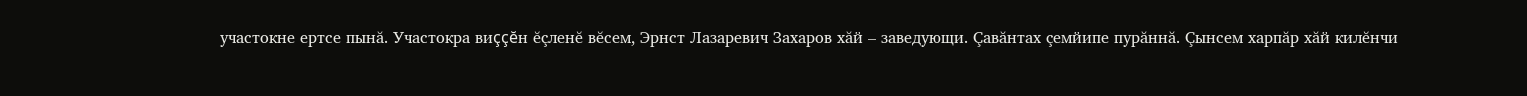участокне ертсе пынă. Участокра виççĕн ĕçленĕ вĕсем, Эрнст Лазаревич Захаров хăй – заведующи. Çавăнтах çемйипе пурăннă. Çынсем харпăр хăй килĕнчи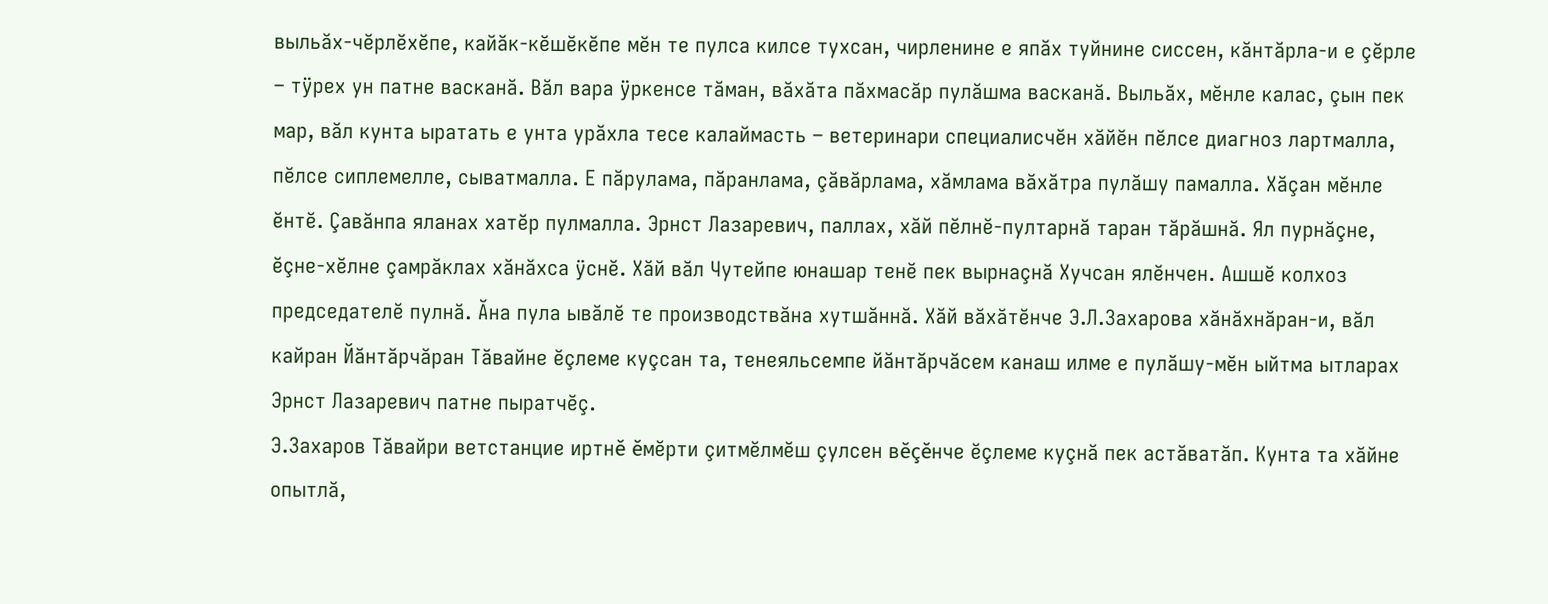выльăх-чĕрлĕхĕпе, кайăк-кĕшĕкĕпе мĕн те пулса килсе тухсан, чирленине е япăх туйнине сиссен, кăнтăрла-и е çĕрле – тÿрех ун патне васканă. Вăл вара ÿркенсе тăман, вăхăта пăхмасăр пулăшма васканă. Выльăх, мĕнле калас, çын пек мар, вăл кунта ыратать е унта урăхла тесе калаймасть – ветеринари специалисчĕн хăйĕн пĕлсе диагноз лартмалла, пĕлсе сиплемелле, сыватмалла. Е пăрулама, пăранлама, çăвăрлама, хăмлама вăхăтра пулăшу памалла. Хăçан мĕнле ĕнтĕ. Çавăнпа яланах хатĕр пулмалла. Эрнст Лазаревич, паллах, хăй пĕлнĕ-пултарнă таран тăрăшнă. Ял пурнăçне, ĕçне-хĕлне çамрăклах хăнăхса ÿснĕ. Хăй вăл Чутейпе юнашар тенĕ пек вырнаçнă Хучсан ялĕнчен. Ашшĕ колхоз председателĕ пулнă. Ăна пула ывăлĕ те производствăна хутшăннă. Хăй вăхăтĕнче Э.Л.Захарова хăнăхнăран-и, вăл кайран Йăнтăрчăран Тăвайне ĕçлеме куçсан та, тенеяльсемпе йăнтăрчăсем канаш илме е пулăшу-мĕн ыйтма ытларах Эрнст Лазаревич патне пыратчĕç.
Э.Захаров Тăвайри ветстанцие иртнĕ ĕмĕрти çитмĕлмĕш çулсен вĕçĕнче ĕçлеме куçнă пек астăватăп. Кунта та хăйне опытлă,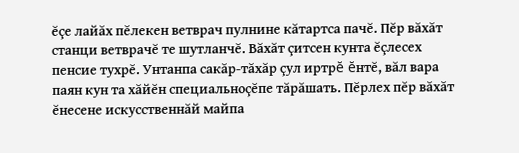ĕçе лайăх пĕлекен ветврач пулнине кăтартса пачĕ. Пĕр вăхăт станци ветврачĕ те шутланчĕ. Вăхăт çитсен кунта ĕçлесех пенсие тухрĕ. Унтанпа сакăр-тăхăр çул иртрĕ ĕнтĕ, вăл вара паян кун та хăйĕн специальноçĕпе тăрăшать. Пĕрлех пĕр вăхăт ĕнесене искусственнăй майпа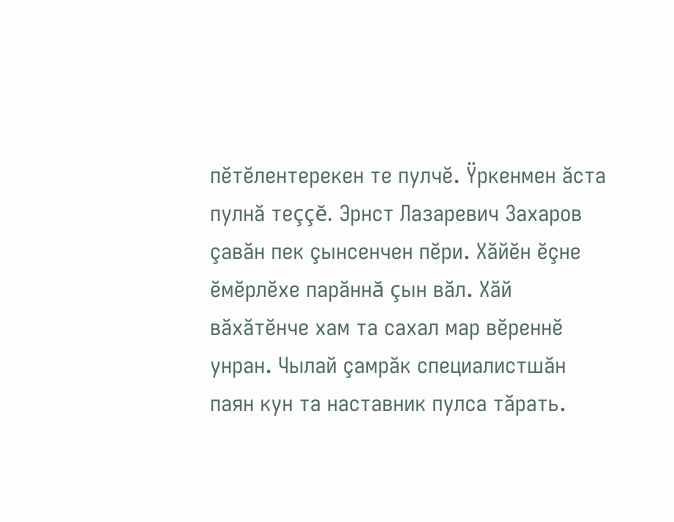пĕтĕлентерекен те пулчĕ. Ÿркенмен ăста пулнă теççĕ. Эрнст Лазаревич Захаров çавăн пек çынсенчен пĕри. Хăйĕн ĕçне ĕмĕрлĕхе парăннă çын вăл. Хăй вăхăтĕнче хам та сахал мар вĕреннĕ унран. Чылай çамрăк специалистшăн паян кун та наставник пулса тăрать.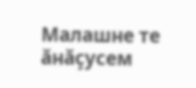Малашне те ăнăçусем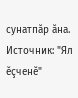сунатпăр ăна.
Источник: "Ял ĕçченĕ"